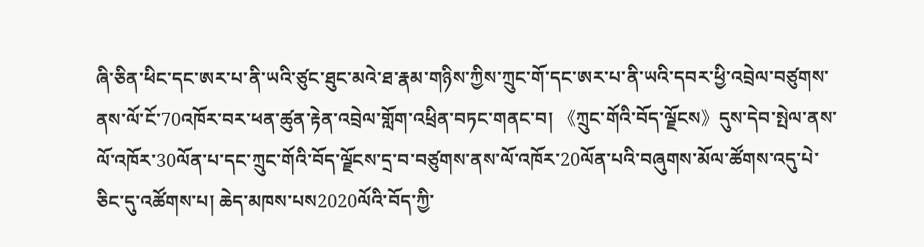ཞི་ཅིན་ཕིང་དང་ཨར་པ་ནི་ཡའི་ཙུང་ཐུང་མའེ་ཐ་རྣམ་གཉིས་ཀྱིས་ཀྲུང་གོ་དང་ཨར་པ་ནི་ཡའི་དབར་ཕྱི་འབྲེལ་བཙུགས་ནས་ལོ་ངོ་70འཁོར་བར་ཕན་ཚུན་རྟེན་འབྲེལ་གློག་འཕྲིན་བཏང་གནང་བ། 《ཀྲུང་གོའི་བོད་ལྗོངས》དུས་དེབ་སྤེལ་ནས་ལོ་འཁོར་30ལོན་པ་དང་ཀྲུང་གོའི་བོད་ལྗོངས་དྲ་བ་བཙུགས་ནས་ལོ་འཁོར་20ལོན་པའི་བཞུགས་མོལ་ཚོགས་འདུ་པེ་ཅིང་དུ་འཚོགས་པ། ཆེད་མཁས་པས2020ལོའི་བོད་ཀྱི་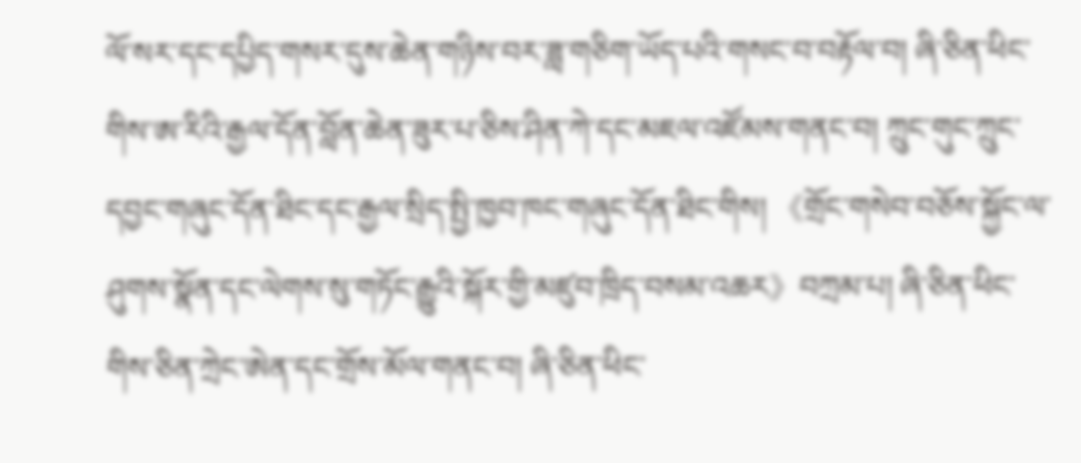ལོ་སར་དང་དཔྱིད་གསར་དུས་ཆེན་གཉིས་བར་ཟླ་གཅིག་ཡོད་པའི་གསང་བ་བརྟོལ་བ། ཞི་ཅིན་ཕིང་གིས་ཨ་རིའི་རྒྱལ་དོན་བློན་ཆེན་ཟུར་པ་ཅིས་ཤིན་ཀེ་དང་མཇལ་འཛོམས་གནང་བ། ཀྲུང་གུང་ཀྲུང་དབྱང་གཞུང་དོན་ཐིང་དང་རྒྱལ་སྲིད་སྤྱི་ཁྱབ་ཁང་གཞུང་དོན་ཐིང་གིས། 《གྲོང་གསེབ་བཅོས་སྐྱོང་ལ་ཤུགས་སྣོན་དང་ལེགས་སུ་གཏོང་རྒྱུའི་སྐོར་གྱི་མཛུབ་ཁྲིད་བསམ་འཆར》བཀྲམ་པ། ཞི་ཅིན་ཕིང་གིས་ཅིན་ཀྲེང་ཨེན་དང་གྲོས་མོལ་གནང་བ། ཞི་ཅིན་ཕིང་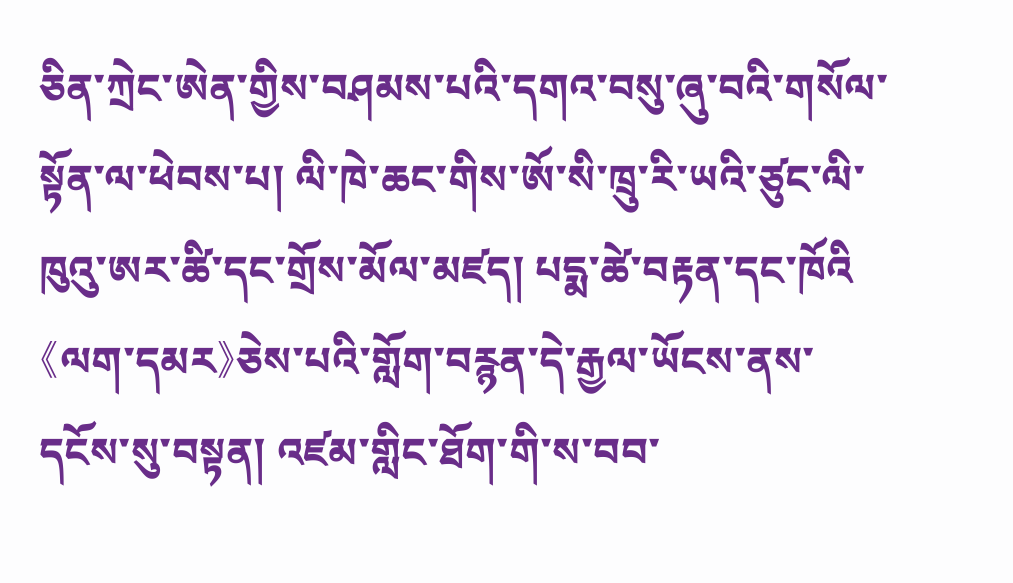ཅིན་ཀྲེང་ཨེན་གྱིས་བཤམས་པའི་དགའ་བསུ་ཞུ་བའི་གསོལ་སྟོན་ལ་ཕེབས་པ། ལི་ཁེ་ཆང་གིས་ཨོ་སི་ཁྲུ་རི་ཡའི་ཙུང་ལི་ཁུའུ་ཨར་ཚི་དང་གྲོས་མོལ་མཛད། པདྨ་ཚེ་བརྟན་དང་ཁོའི《ལག་དམར》ཅེས་པའི་གློག་བརྙན་དེ་རྒྱལ་ཡོངས་ནས་དངོས་སུ་བསྟན། འཛམ་གླིང་ཐོག་གི་ས་བབ་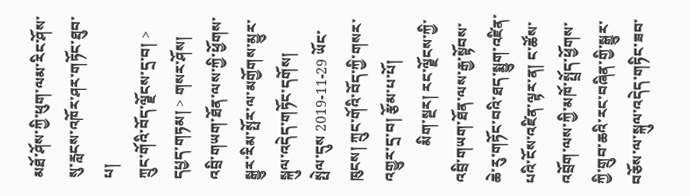མཐོ་ཤོས་ཀྱི་ཕུག་ལམ་རིང་ཤོས་སུ་རླངས་འཁོར་ཤར་གཏོང་ཐུབ་པ།
ཀྲུང་གོའི་བོད་ལྗོངས་དྲ་བ། > དཔྱད་གཏམ། > གསར་ཤོས།
འབྲི་གཡག་ཐོན་ལས་ཀྱི་ཕྱོགས་སྒྱུར་རིམ་སྤོར་ལ་མགྱོགས་མྱུར་སྐུལ་འདེད་གཏོང་དགོས།
སྤེལ་དུས 2019-11-29 ཡོང་ཁུངས། ཀྲུང་གོའི་བོད་ཀྱི་གསར་འགྱུར་དྲ་བ། རྩོམ་པ་པོ།
          མིག་སྔར། རང་ལྗོངས་ཀྱི་འབྲི་གཡག་ཐོན་ལས་རྒྱ་སྟོབས་ཆེ་རུ་གཏོང་བའི་ཐད་སྨྱུག་འཛིན་པའི་ངོས་འཛིན་ལྟར་ན། ང་ཚོས་འབྲོག་ལས་ཀྱི་མཁོ་སྤྲོད་ཕྱོགས་ཀྱི་གྲུབ་ཆའི་རང་བཞིན་གྱི་སྒྱུར་བཅོས་ལ་སྐུལ་འདེད་གཏིང་ཟབ་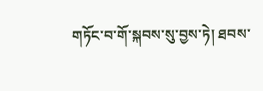གཏོང་བ་གོ་སྐབས་སུ་བྱས་ཏེ། ཐབས་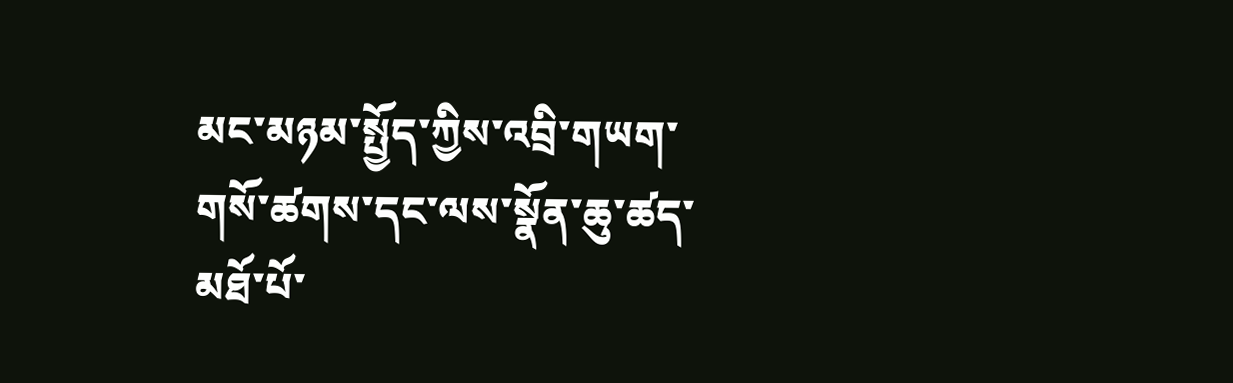མང་མཉམ་སྤྱོད་ཀྱིས་འབྲི་གཡག་གསོ་ཚགས་དང་ལས་སྣོན་ཆུ་ཚད་མཐོ་པོ་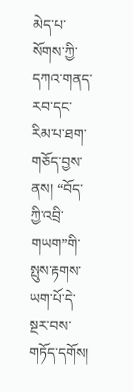མེད་པ་སོགས་ཀྱི་དཀའ་གནད་རབ་དང་རིམ་པ་ཐག་གཅོད་བྱས་ནས། “བོད་ཀྱི་འབྲི་གཡག”གི་སྤུས་རྟགས་ཡག་པོ་དེ་སྔར་བས་གཏོད་དགོས།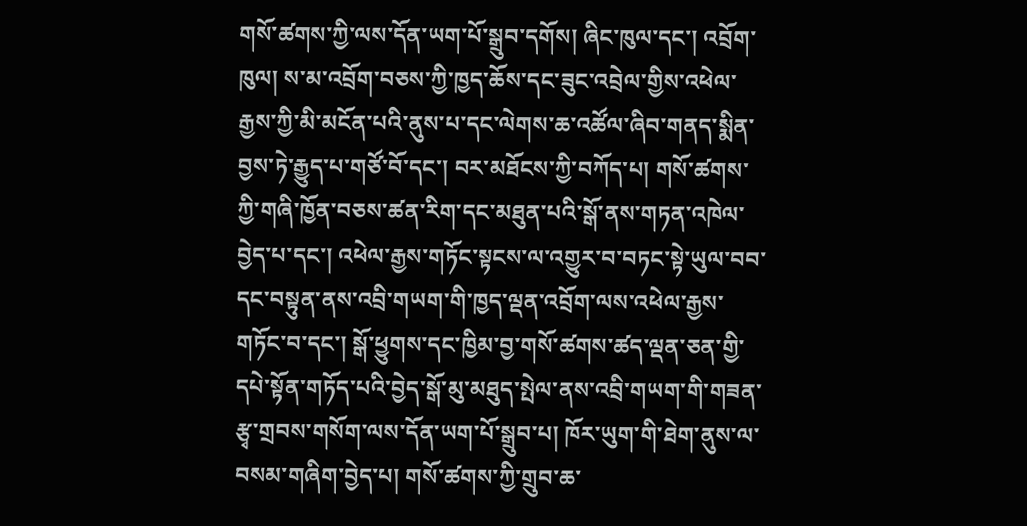གསོ་ཚགས་ཀྱི་ལས་དོན་ཡག་པོ་སྒྲུབ་དགོས། ཞིང་ཁུལ་དང་། འབྲོག་ཁུལ། ས་མ་འབྲོག་བཅས་ཀྱི་ཁྱད་ཆོས་དང་ཟུང་འབྲེལ་གྱིས་འཕེལ་རྒྱས་ཀྱི་མི་མངོན་པའི་ནུས་པ་དང་ལེགས་ཆ་འཚོལ་ཞིབ་གནད་སྨིན་བྱས་ཏེ་རྒྱུད་པ་གཙོ་བོ་དང་། བར་མཐོངས་ཀྱི་བཀོད་པ། གསོ་ཚགས་ཀྱི་གཞི་ཁྱོན་བཅས་ཚན་རིག་དང་མཐུན་པའི་སྒོ་ནས་གཏན་འཁེལ་བྱེད་པ་དང་། འཕེལ་རྒྱས་གཏོང་སྟངས་ལ་འགྱུར་བ་བཏང་སྟེ་ཡུལ་བབ་དང་བསྟུན་ནས་འབྲི་གཡག་གི་ཁྱད་ལྡན་འབྲོག་ལས་འཕེལ་རྒྱས་གཏོང་བ་དང་། སྒོ་ཕྱུགས་དང་ཁྱིམ་བྱ་གསོ་ཚགས་ཚད་ལྡན་ཅན་གྱི་དཔེ་སྟོན་གཏོད་པའི་བྱེད་སྒོ་མུ་མཐུད་སྤེལ་ནས་འབྲི་གཡག་གི་གཟན་རྩྭ་གྲབས་གསོག་ལས་དོན་ཡག་པོ་སྒྲུབ་པ། ཁོར་ཡུག་གི་ཐེག་ནུས་ལ་བསམ་གཞིག་བྱེད་པ། གསོ་ཚགས་ཀྱི་གྲུབ་ཆ་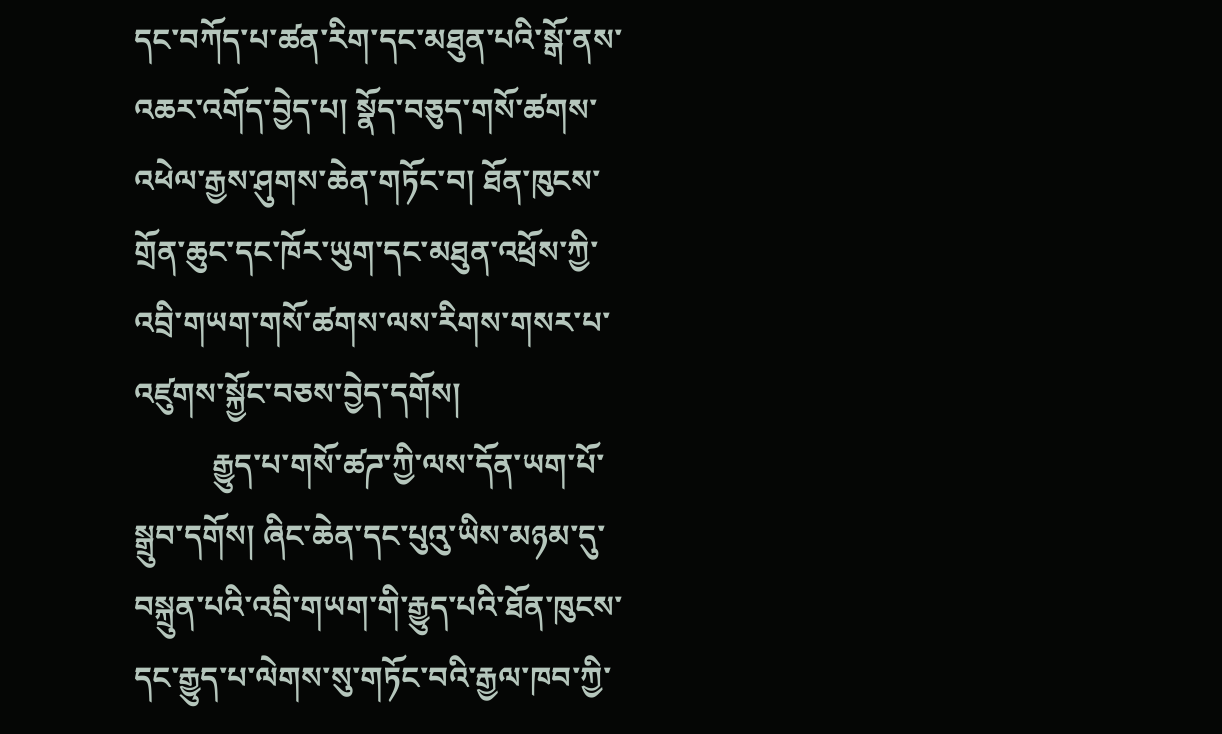དང་བཀོད་པ་ཚན་རིག་དང་མཐུན་པའི་སྒོ་ནས་འཆར་འགོད་བྱེད་པ། སྣོད་བཅུད་གསོ་ཚགས་འཕེལ་རྒྱས་ཤུགས་ཆེན་གཏོང་བ། ཐོན་ཁུངས་གྲོན་ཆུང་དང་ཁོར་ཡུག་དང་མཐུན་འཕྲོས་ཀྱི་འབྲི་གཡག་གསོ་ཚགས་ལས་རིགས་གསར་པ་འཛུགས་སྐྱོང་བཅས་བྱེད་དགོས།
          རྒྱུད་པ་གསོ་ཚཌ་ཀྱི་ལས་དོན་ཡག་པོ་སྒྲུབ་དགོས། ཞིང་ཆེན་དང་པུའུ་ཡིས་མཉམ་དུ་བསྐྲུན་པའི་འབྲི་གཡག་གི་རྒྱུད་པའི་ཐོན་ཁུངས་དང་རྒྱུད་པ་ལེགས་སུ་གཏོང་བའི་རྒྱལ་ཁབ་ཀྱི་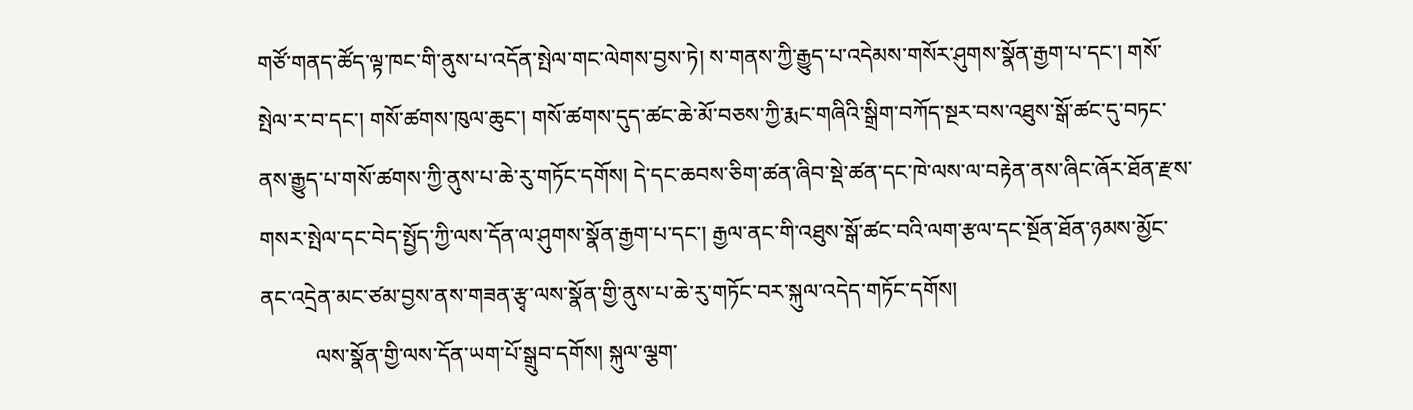གཙོ་གནད་ཚོད་ལྟ་ཁང་གི་ནུས་པ་འདོན་སྤེལ་གང་ལེགས་བྱས་ཏེ། ས་གནས་ཀྱི་རྒྱུད་པ་འདེམས་གསོར་ཤུགས་སྣོན་རྒྱག་པ་དང་། གསོ་སྤེལ་ར་བ་དང་། གསོ་ཚགས་ཁུལ་ཆུང་། གསོ་ཚགས་དུད་ཚང་ཆེ་མོ་བཅས་ཀྱི་རྨང་གཞིའི་སྒྲིག་བཀོད་སྔར་བས་འཐུས་སྒོ་ཚང་དུ་བཏང་ནས་རྒྱུད་པ་གསོ་ཚགས་ཀྱི་ནུས་པ་ཆེ་རུ་གཏོང་དགོས། དེ་དང་ཆབས་ཅིག་ཚན་ཞིབ་སྡེ་ཚན་དང་ཁེ་ལས་ལ་བརྟེན་ནས་ཞིང་ཞོར་ཐོན་རྫས་གསར་སྤེལ་དང་བེད་སྤྱོད་ཀྱི་ལས་དོན་ལ་ཤུགས་སྣོན་རྒྱག་པ་དང་། རྒྱལ་ནང་གི་འཐུས་སྒོ་ཚང་བའི་ལག་རྩལ་དང་སྔོན་ཐོན་ཉམས་མྱོང་ནང་འདྲེན་མང་ཙམ་བྱས་ནས་གཟན་རྩྭ་ལས་སྣོན་གྱི་ནུས་པ་ཆེ་རུ་གཏོང་བར་སྐུལ་འདེད་གཏོང་དགོས།
          ལས་སྣོན་གྱི་ལས་དོན་ཡག་པོ་སྒྲུབ་དགོས། སྐུལ་ལྕག་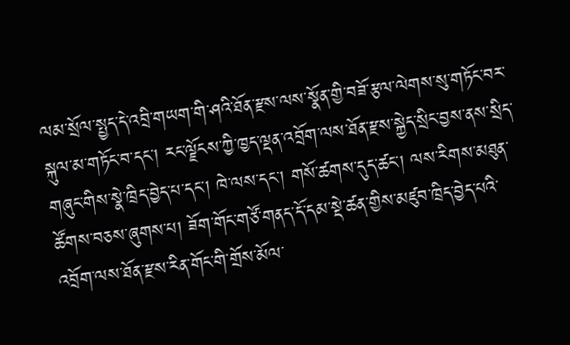ལམ་སྲོལ་སྤྱད་དེ་འབྲི་གཡག་གི་ཤའི་ཐོན་རྫས་ལས་སྣོན་གྱི་བཟོ་རྩལ་ལེགས་སུ་གཏོང་བར་སྐུལ་མ་གཏོང་བ་དང་། རང་ལྗོངས་ཀྱི་ཁྱད་ལྡན་འབྲོག་ལས་ཐོན་རྫས་སྐྱེད་སྲིང་བྱས་ནས་སྲིད་གཞུང་གིས་སྣེ་ཁྲིད་བྱེད་པ་དང་། ཁེ་ལས་དང་། གསོ་ཚགས་དུད་ཚང་། ལས་རིགས་མཐུན་ཚོགས་བཅས་ཞུགས་པ། ཟོག་གོང་གཙོ་གནད་དོ་དམ་སྡེ་ཚན་གྱིས་མཛུབ་ཁྲིད་བྱེད་པའི་འབྲོག་ལས་ཐོན་རྫས་རིན་གོང་གི་གྲོས་མོལ་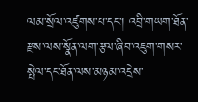ལམ་སྲོལ་འཛུགས་པ་དང་། འབྲི་གཡག་ཐོན་རྫས་ལས་སྣོན་ལག་རྩལ་ཞིབ་འཇུག་གསར་སྤེལ་དང་ཐོན་ལས་མཉམ་འདྲེས་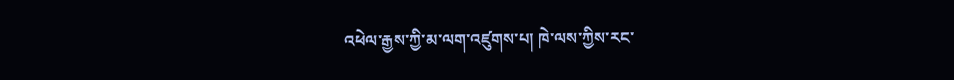འཕེལ་རྒྱས་ཀྱི་མ་ལག་འཛུགས་པ། ཁེ་ལས་ཀྱིས་རང་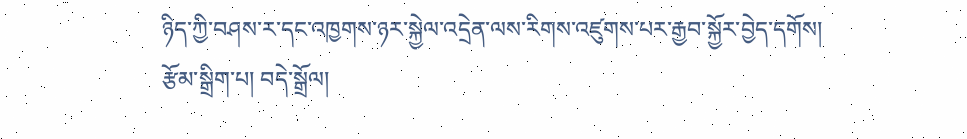ཉིད་ཀྱི་བཤས་ར་དང་འཁྱགས་ཉར་སྐྱེལ་འདྲེན་ལས་རིགས་འཛུགས་པར་རྒྱབ་སྐྱོར་བྱེད་དགོས།
རྩོམ་སྒྲིག་པ། བདེ་སྒྲོལ།